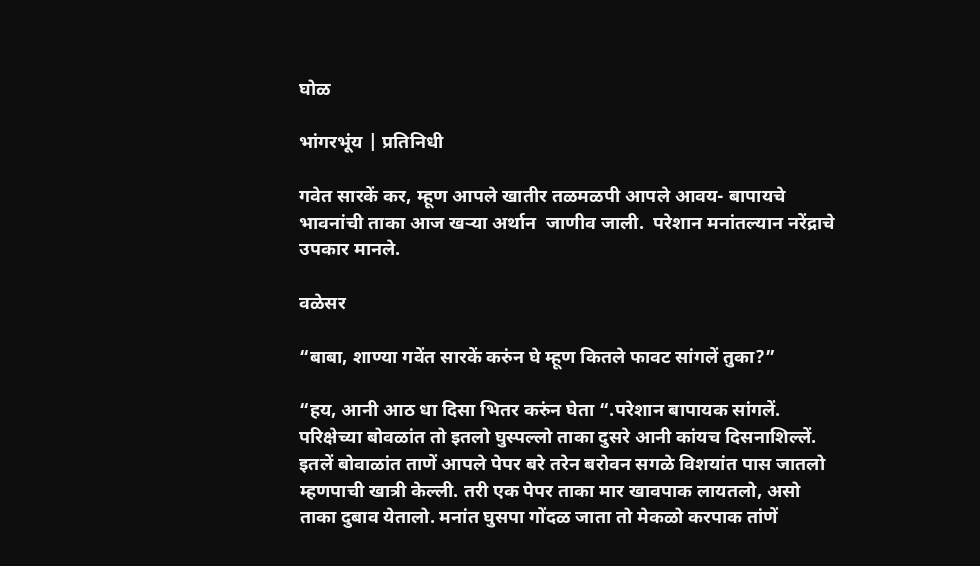घोळ

भांगरभूंय | प्रतिनिधी

गवेत सारकें कर, म्हूण आपले खातीर तळमळपी आपले आवय- बापायचे भावनांची ताका आज खऱ्या अर्थान  जाणीव जाली.  परेशान मनांतल्यान नरेंद्राचे उपकार मानले.

वळेसर

“बाबा, शाण्या गवेंत सारकें करुंन घे म्हूण कितले फावट सांगलें तुका?”

“हय, आनी आठ धा दिसा भितर करुंन घेता “.परेशान बापायक सांगलें. परिक्षेच्या बोवळांत तो इतलो घुस्पल्लो ताका दुसरे आनी कांयच दिसनाशिल्लें. इतलें बोवाळांत ताणें आपले पेपर बरे तरेन बरोवन सगळे विशयांत पास जातलो म्हणपाची खात्री केल्ली. तरी एक पेपर ताका मार खावपाक लायतलो, असो ताका दुबाव येतालो. मनांत घुसपा गोंदळ जाता तो मेकळो करपाक तांणें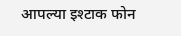आपल्या इश्टाक फोन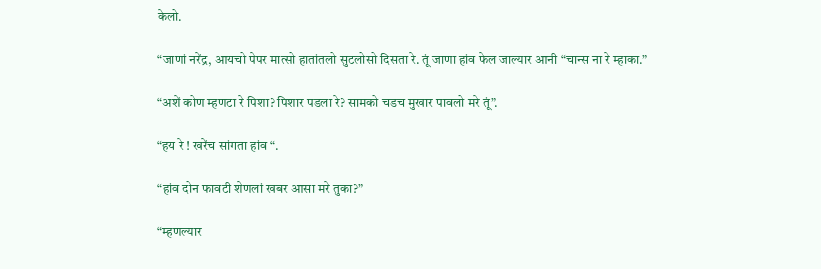केलो.

“जाणां नरेंद्र, आयचो पेपर मात्सो हातांतलो सुटलोसो दिसता रे. तूं जाणा हांव फेल जाल्यार आनी “चान्स ना रे म्हाका.”

“अशें कोण म्हणटा रे पिशा? पिशार पडला रे? सामको चडच मुखार पावलो मरे तूं”.

“हय रे ! खरेंच सांगता हांव “.

“हांव दोन फावटी शेणलां खबर आसा मरे तुका?”

“म्हणल्यार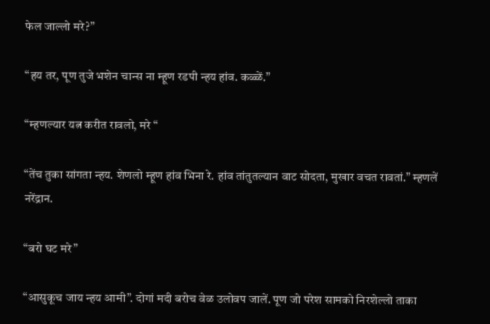फेल जाल्लो मरे?”

“हय तर, पूण तुजे भशेन चान्स ना म्हूण रडपी न्हय हांव. कळ्ळें.”

“म्हणल्यार यत्न करीत रावलो, मरे “

“तेंच तुका सांगता न्हय. शेणलो म्हूण हांव भिना रे. हांव तांतुतल्यान वाट सोदता, मुखार वचत रावतां.” म्हणलें नरेंद्रान.

“बरो घट मरे”

“आसुकूच जाय न्हय आमी”. दोगां मदी बरोच वेळ उलोवप जालें. पूण जो परेश सामको निरशेल्लो ताका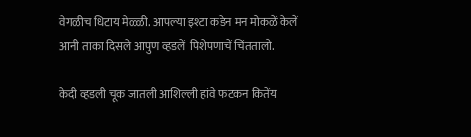वेगळीच धिटाय मेळ्ळी. आपल्या इश्टा कडेन मन मोकळें केलें आनी ताका दिसले आपुण व्हडलें  पिशेपणाचें चिंततालो.

केदी व्हडली चूक जातली आशिल्ली हांवे फटकन कितेंय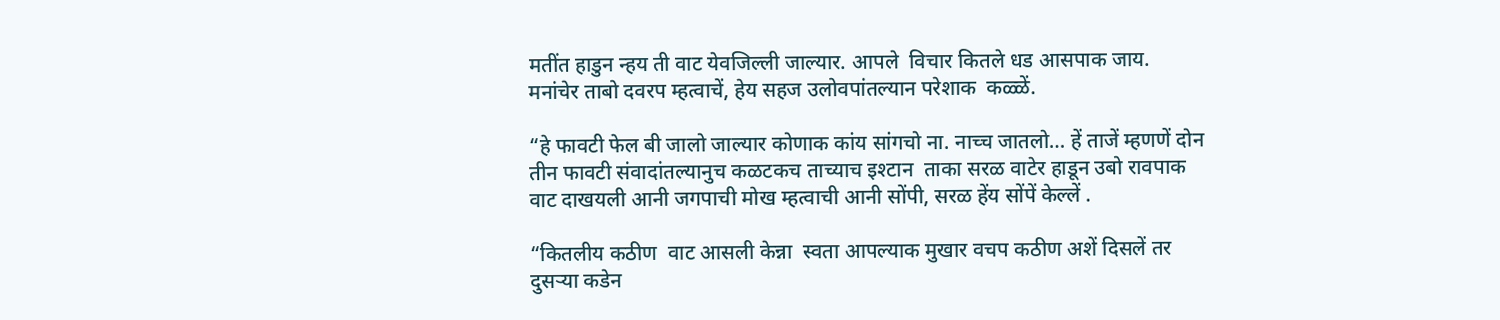मतींत हाडुन न्हय ती वाट येवजिल्ली जाल्यार. आपले  विचार कितले धड आसपाक जाय. मनांचेर ताबो दवरप म्हत्वाचें, हेय सहज उलोवपांतल्यान परेशाक  कळ्ळें.

“हे फावटी फेल बी जालो जाल्यार कोणाक कांय सांगचो ना. नाच्च जातलो… हें ताजें म्हणणें दोन तीन फावटी संवादांतल्यानुच कळटकच ताच्याच इश्टान  ताका सरळ वाटेर हाडून उबो रावपाक वाट दाखयली आनी जगपाची मोख म्हत्वाची आनी सोंपी, सरळ हेंय सोंपें केल्लें .

“कितलीय कठीण  वाट आसली केन्ना  स्वता आपल्याक मुखार वचप कठीण अशें दिसलें तर दुसऱ्या कडेन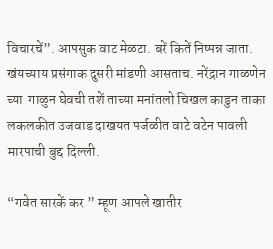विचारचें”. आपसुक वाट मेळटा. बरें कितें निष्पन्न जाता. खंयच्याय प्रसंगाक दुसरी मांडणी आसताच. नरेंद्रान गाळणेन च्या  गाळुन घेवची तशें ताच्या मनांतलो चिखल काडुन ताका लकलकीत उजवाड दाखयत पर्जळीत वाटे वटेन पावली मारपाची बुद्द दिल्ली.

“गवेत सारकें कर ” म्हूण आपले खातीर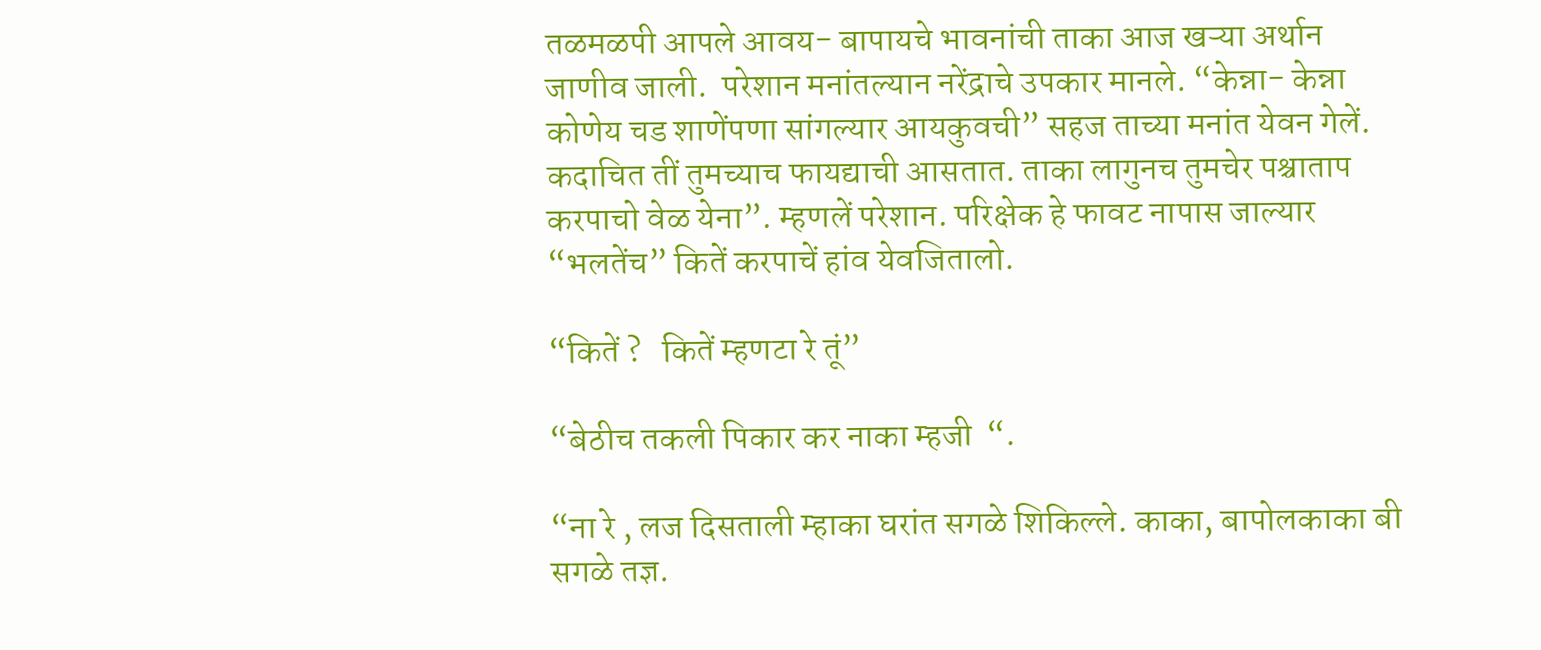तळमळपी आपले आवय- बापायचे भावनांची ताका आज खऱ्या अर्थान  जाणीव जाली.  परेशान मनांतल्यान नरेंद्राचे उपकार मानले. “केन्ना- केन्ना कोणेय चड शाणेंपणा सांगल्यार आयकुवची” सहज ताच्या मनांत येवन गेलें. कदाचित तीं तुमच्याच फायद्याची आसतात. ताका लागुनच तुमचेर पश्चाताप करपाचो वेळ येना”. म्हणलें परेशान. परिक्षेक हे फावट नापास जाल्यार “भलतेंच” कितें करपाचें हांव येवजितालो.

“कितें ?   कितें म्हणटा रे तूं”

“बेठीच तकली पिकार कर नाका म्हजी  “.

“ना रे , लज दिसताली म्हाका घरांत सगळे शिकिल्ले. काका, बापोलकाका बी सगळे तज्ञ.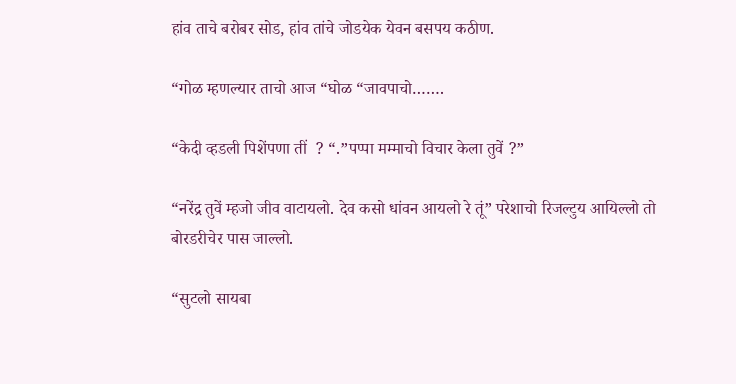हांव ताचे बरोबर सोड, हांव तांचे जोडयेक येवन बसपय कठीण.

“गोळ म्हणल्यार ताचो आज “घोळ “जावपाचो…….

“केदी व्हडली पिशेंपणा तीं  ? “.”पप्पा मम्माचो विचार केला तुवें ?”

“नरेंद्र तुवें म्हजो जीव वाटायलो. देव कसो धांवन आयलो रे तूं” परेशाचो रिजल्टुय आयिल्लो तो बोरडरीचेर पास जाल्लो.

“सुटलो सायबा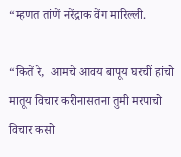“म्हणत तांणें नरेंद्राक वेंग मारिल्ली.

“कितें रे,  आमचे आवय बापूय घरचीं हांचो मातूय विचार करीनासतना तुमी मरपाचो विचार कसो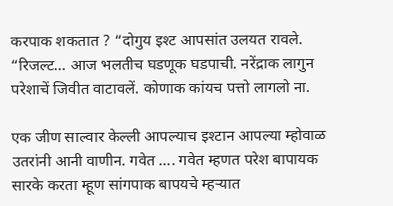करपाक शकतात ? “दोगुय इश्ट आपसांत उलयत रावले.  “रिजल्ट… आज भलतीच घडणूक घडपाची. नरेंद्राक लागुन परेशाचें जिवीत वाटावलें. कोणाक कांयच पत्तो लागलो ना.

एक जीण साल्वार केल्ली आपल्याच इश्टान आपल्या म्होवाळ उतरांनी आनी वाणीन. गवेत …. गवेत म्हणत परेश बापायक सारके करता म्हूण सांगपाक बापयचे म्हऱ्यात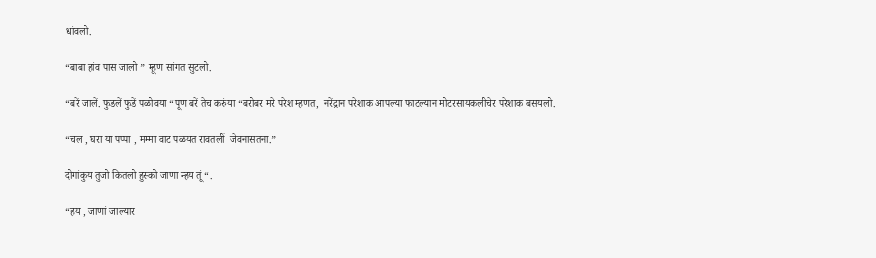धांवलो.

“बाबा हांव पास जालो ” म्हूण सांगत सुटलो.

“बरें जालें. फुडलें फुडें पळोवया “पूण बरें तेच करुंया “बरोबर मरे परेश म्हणत,  नरेंद्रान परेशाक आपल्या फाटल्यान मोटरसायकलीचेर परेशाक बसयलो.

“चल , घरा या पप्पा , मम्मा वाट पळयत रावतलीं  जेवनासतना.”

दोगांकुय तुजो कितलो हुस्को जाणा न्हय तूं “.

“हय , जाणां जाल्यार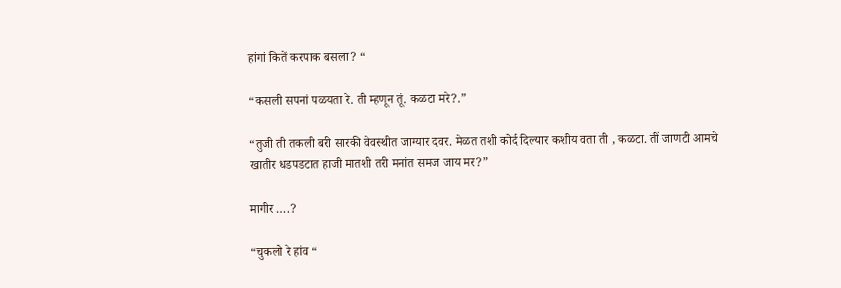हांगां कितें करपाक बसला? “

“कसली सपनां पळयता रे. ती म्हणून तूं. कळटा मरे?.”

“तुजी ती तकली बरी सारकी वेवस्थीत जाग्यार दवर. मेळत तशी कोर्द दिल्यार कशीय वता ती , कळटा. तीं जाणटी आमचे खातीर धडपडटात हाजी मातशी तरी मनांत समज जाय मर?”

मागीर ….?

“चुकलो रे हांव “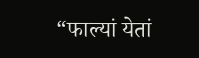“फाल्यां येतां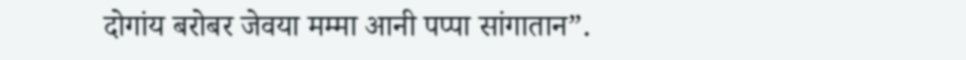दोगांय बरोबर जेवया मम्मा आनी पप्पा सांगातान”.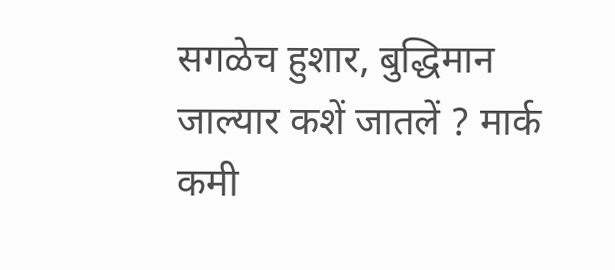सगळेच हुशार, बुद्धिमान जाल्यार कशें जातलें ? मार्क कमी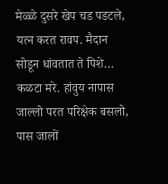मेळ्ळे दुसरे खेप चड पडटले, यत्न करत रावप. मैदान सोडून धांवतात ते पिशे… कळटा मरे. हांवुय नापास जाल्लो परत परिक्षेक बसलो,  पास जालों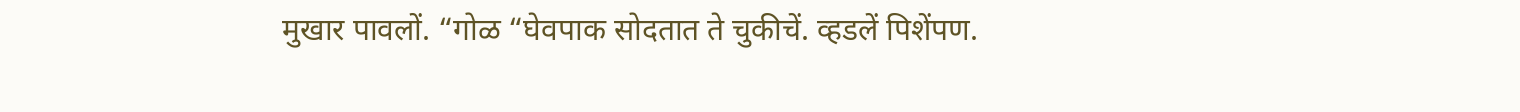मुखार पावलों. “गोळ “घेवपाक सोदतात ते चुकीचें. व्हडलें पिशेंपण.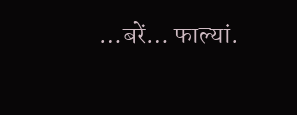…बरें… फाल्यां.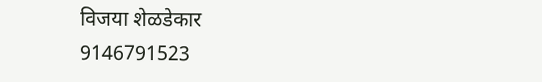विजया शेळडेकार
9146791523